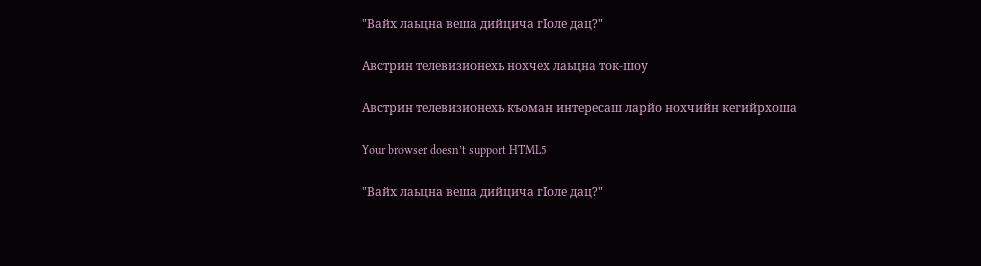"Вайх лаьцна веша дийцича гIоле дац?"

Австрин телевизионехь нохчех лаьцна ток-шоу

Австрин телевизионехь къоман интересаш ларйо нохчийн кегийрхоша

Your browser doesn’t support HTML5

"Вайх лаьцна веша дийцича гIоле дац?"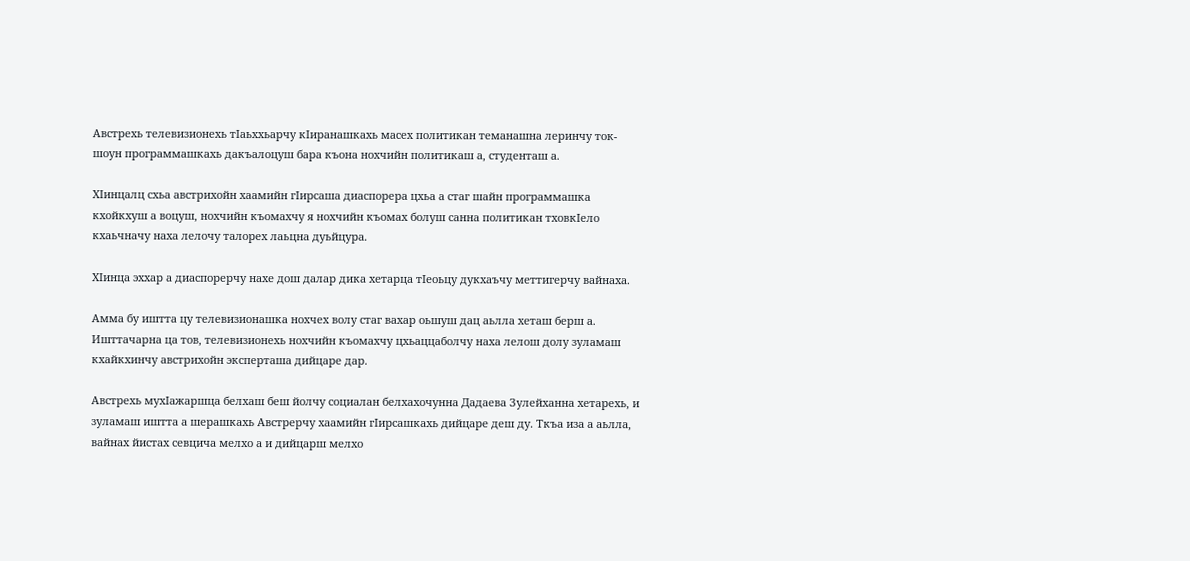Австрехь телевизионехь тIаьххьарчу кIиранашкахь масех политикан теманашна леринчу ток-шоун программашкахь дакъалоцуш бара къона нохчийн политикаш а, студенташ а.

ХIинцалц схьа австрихойн хаамийн гIирсаша диаспорера цхьа а стаг шайн программашка кхойкхуш а воцуш, нохчийн къомахчу я нохчийн къомах болуш санна политикан тховкIело кхаьчначу наха лелочу талорех лаьцна дуьйцура.

ХIинца эххар а диаспорерчу нахе дош далар дика хетарца тIеоьцу дукхаъчу меттигерчу вайнаха.

Амма бу иштта цу телевизионашка нохчех волу стаг вахар оьшуш дац аьлла хеташ берш а. Ишттачарна ца тов, телевизионехь нохчийн къомахчу цхьаццаболчу наха лелош долу зуламаш кхайкхинчу австрихойн эксперташа дийцаре дар.

Австрехь мухIажаршца белхаш беш йолчу социалан белхахочунна Дадаева Зулейханна хетарехь, и зуламаш иштта а шерашкахь Австрерчу хаамийн гIирсашкахь дийцаре деш ду. Ткъа иза а аьлла, вайнах йистах севцича мелхо а и дийцарш мелхо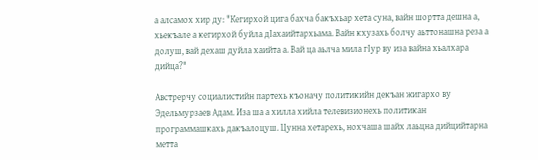а алсамох хир ду: "Кегирхой цига бахча бакъхьар хета суна, вайн шортта дешна а, хьекъале а кегирхой буйла дIахаийтархьама. Вайн кхузахь болчу аьттонашна реза а долуш, вай дехаш дуйла хаийта а. Вай ца аьлча мила гIур ву иза вайна хьалхара дийца?"

Австрерчу социалистийн партехь къоначу политикийн декъан жигархо ву Эдельмурзаев Адам. Иза ша а хилла хийла телевизионехь политикан программашкахь дакъалоцуш. Цунна хетарехь, нохчаша шайх лаьцна дийцийтарна метта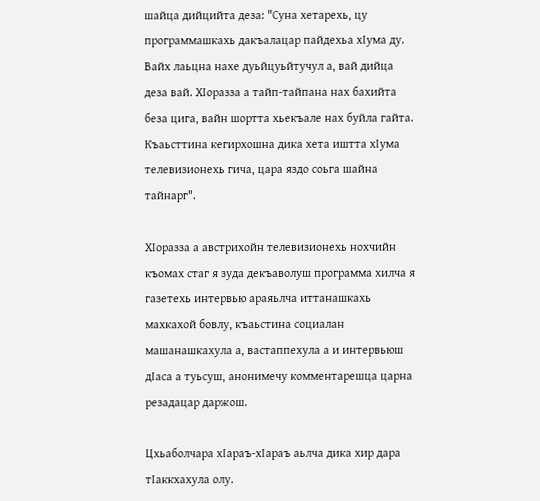шайца дийцийта деза: "Суна хетарехь, цу программашкахь дакъалацар пайдехьа хIума ду. Вайх лаьцна нахе дуьйцуьйтучул а, вай дийца деза вай. ХIоразза а тайп-тайпана нах бахийта беза цига, вайн шортта хьекъале нах буйла гайта. Къаьсттина кегирхошна дика хета иштта хIума телевизионехь гича, цара яздо соьга шайна тайнарг".

ХIоразза а австрихойн телевизионехь нохчийн къомах стаг я зуда декъаволуш программа хилча я газетехь интервью араяьлча иттанашкахь махкахой бовлу, къаьстина социалан машанашкахула а, вастаппехула а и интервьюш дIаса а туьсуш, анонимечу комментарешца царна резадацар даржош.

Цхьаболчара хIараъ-хIараъ аьлча дика хир дара тIаккхахула олу.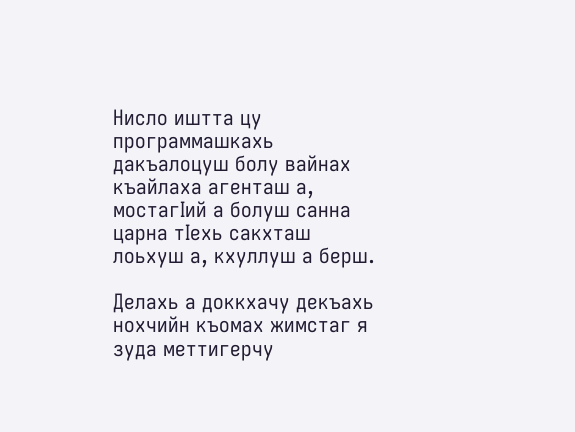Нисло иштта цу программашкахь дакъалоцуш болу вайнах къайлаха агенташ а, мостагIий а болуш санна царна тIехь сакхташ лоьхуш а, кхуллуш а берш.

Делахь а доккхачу декъахь нохчийн къомах жимстаг я зуда меттигерчу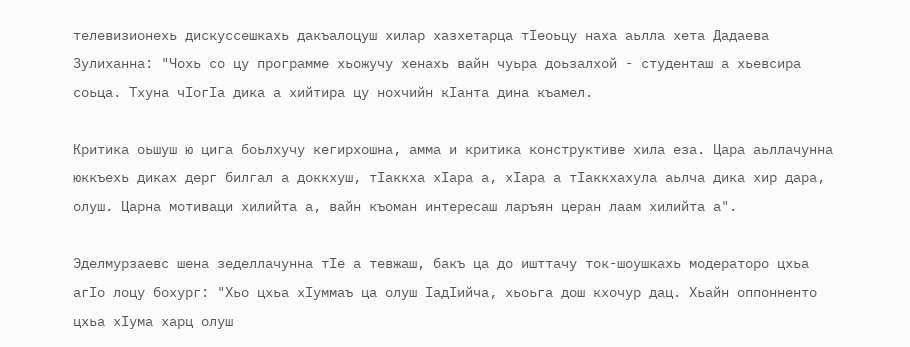телевизионехь дискуссешкахь дакъалоцуш хилар хазхетарца тIеоьцу наха аьлла хета Дадаева Зулиханна: "Чохь со цу программе хьожучу хенахь вайн чуьра доьзалхой - студенташ а хьевсира соьца. Тхуна чIогIа дика а хийтира цу нохчийн кIанта дина къамел.

Критика оьшуш ю цига боьлхучу кегирхошна, амма и критика конструктиве хила еза. Цара аьллачунна юккъехь диках дерг билгал а доккхуш, тIаккха хIара а, хIара а тIаккхахула аьлча дика хир дара, олуш. Царна мотиваци хилийта а, вайн къоман интересаш ларъян церан лаам хилийта а".

Эделмурзаевс шена зеделлачунна тIе а тевжаш, бакъ ца до ишттачу ток-шоушкахь модераторо цхьа агIо лоцу бохург: "Хьо цхьа хIуммаъ ца олуш IадIийча, хьоьга дош кхочур дац. Хьайн оппонненто цхьа хIума харц олуш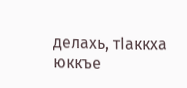делахь, тIаккха юккъе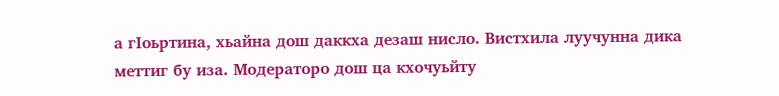а гIоьртина, хьайна дош даккха дезаш нисло. Вистхила луучунна дика меттиг бу иза. Модераторо дош ца кхочуьйту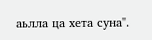аьлла ца хета суна".